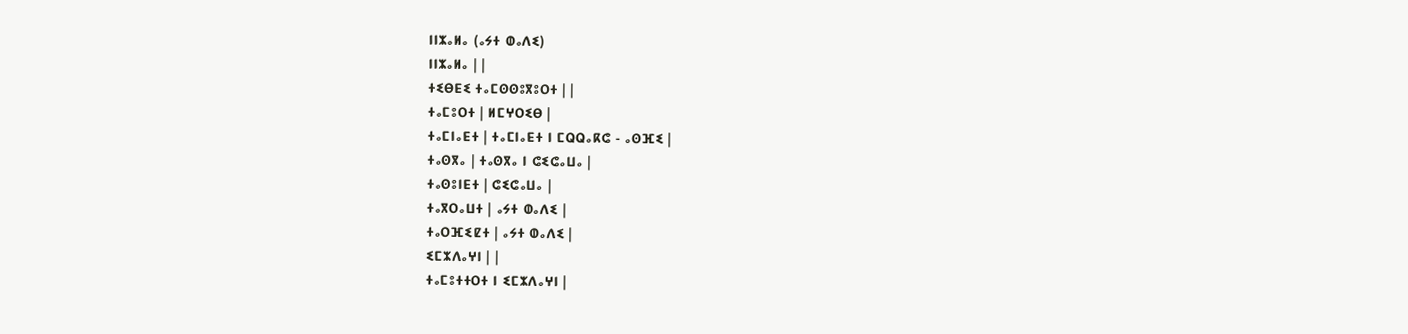ⵏⵏⵣⴰⵍⴰ (ⴰⵢⵜ ⵀⴰⴷⵉ)
ⵏⵏⵣⴰⵍⴰ | |
ⵜⵉⴱⴹⵉ ⵜⴰⵎⵙⵙⵓⴳⵓⵔⵜ | |
ⵜⴰⵎⵓⵔⵜ | ⵍⵎⵖⵔⵉⴱ |
ⵜⴰⵎⵏⴰⴹⵜ | ⵜⴰⵎⵏⴰⴹⵜ ⵏ ⵎⵕⵕⴰⴽⵛ - ⴰⵙⴼⵉ |
ⵜⴰⵙⴳⴰ | ⵜⴰⵙⴳⴰ ⵏ ⵛⵉⵛⴰⵡⴰ |
ⵜⴰⵙⵓⵏⴹⵜ | ⵛⵉⵛⴰⵡⴰ |
ⵜⴰⴳⵔⴰⵡⵜ | ⴰⵢⵜ ⵀⴰⴷⵉ |
ⵜⴰⵔⴼⵉⵇⵜ | ⴰⵢⵜ ⵀⴰⴷⵉ |
ⵉⵎⵣⴷⴰⵖⵏ | |
ⵜⴰⵎⵓⵜⵜⵔⵜ ⵏ ⵉⵎⵣⴷⴰⵖⵏ |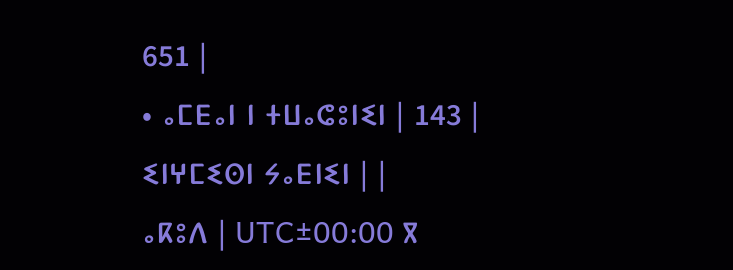651 |
• ⴰⵎⴹⴰⵏ ⵏ ⵜⵡⴰⵛⵓⵏⵉⵏ | 143 |
ⵉⵏⵖⵎⵉⵙⵏ ⵢⴰⴹⵏⵉⵏ | |
ⴰⴽⵓⴷ | UTC±00:00 ⴳ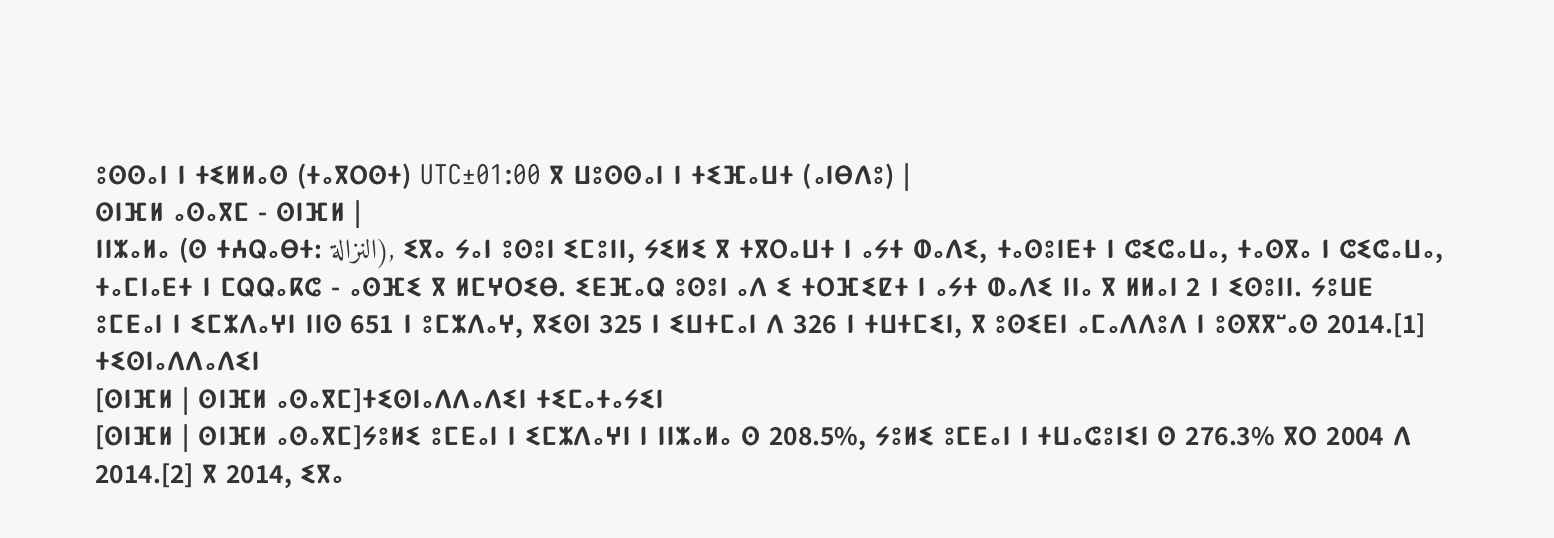ⵓⵙⵙⴰⵏ ⵏ ⵜⵉⵍⵍⴰⵙ (ⵜⴰⴳⵔⵙⵜ) UTC±01:00 ⴳ ⵡⵓⵙⵙⴰⵏ ⵏ ⵜⵉⴼⴰⵡⵜ (ⴰⵏⴱⴷⵓ) |
ⵙⵏⴼⵍ ⴰⵙⴰⴳⵎ - ⵙⵏⴼⵍ |
ⵏⵏⵣⴰⵍⴰ (ⵙ ⵜⵄⵕⴰⴱⵜ: النزالة), ⵉⴳⴰ ⵢⴰⵏ ⵓⵙⵓⵏ ⵉⵎⵓⵏⵏ, ⵢⵉⵍⵉ ⴳ ⵜⴳⵔⴰⵡⵜ ⵏ ⴰⵢⵜ ⵀⴰⴷⵉ, ⵜⴰⵙⵓⵏⴹⵜ ⵏ ⵛⵉⵛⴰⵡⴰ, ⵜⴰⵙⴳⴰ ⵏ ⵛⵉⵛⴰⵡⴰ, ⵜⴰⵎⵏⴰⴹⵜ ⵏ ⵎⵕⵕⴰⴽⵛ - ⴰⵙⴼⵉ ⴳ ⵍⵎⵖⵔⵉⴱ. ⵉⴹⴼⴰⵕ ⵓⵙⵓⵏ ⴰⴷ ⵉ ⵜⵔⴼⵉⵇⵜ ⵏ ⴰⵢⵜ ⵀⴰⴷⵉ ⵏⵏⴰ ⴳ ⵍⵍⴰⵏ 2 ⵏ ⵉⵙⵓⵏⵏ. ⵢⵓⵡⴹ ⵓⵎⴹⴰⵏ ⵏ ⵉⵎⵣⴷⴰⵖⵏ ⵏⵏⵙ 651 ⵏ ⵓⵎⵣⴷⴰⵖ, ⴳⵉⵙⵏ 325 ⵏ ⵉⵡⵜⵎⴰⵏ ⴷ 326 ⵏ ⵜⵡⵜⵎⵉⵏ, ⴳ ⵓⵙⵉⴹⵏ ⴰⵎⴰⴷⴷⵓⴷ ⵏ ⵓⵙⴳⴳⵯⴰⵙ 2014.[1]
ⵜⵉⵙⵏⴰⴷⴷⴰⴷⵉⵏ
[ⵙⵏⴼⵍ | ⵙⵏⴼⵍ ⴰⵙⴰⴳⵎ]ⵜⵉⵙⵏⴰⴷⴷⴰⴷⵉⵏ ⵜⵉⵎⴰⵜⴰⵢⵉⵏ
[ⵙⵏⴼⵍ | ⵙⵏⴼⵍ ⴰⵙⴰⴳⵎ]ⵢⵓⵍⵉ ⵓⵎⴹⴰⵏ ⵏ ⵉⵎⵣⴷⴰⵖⵏ ⵏ ⵏⵏⵣⴰⵍⴰ ⵙ 208.5%, ⵢⵓⵍⵉ ⵓⵎⴹⴰⵏ ⵏ ⵜⵡⴰⵛⵓⵏⵉⵏ ⵙ 276.3% ⴳⵔ 2004 ⴷ 2014.[2] ⴳ 2014, ⵉⴳⴰ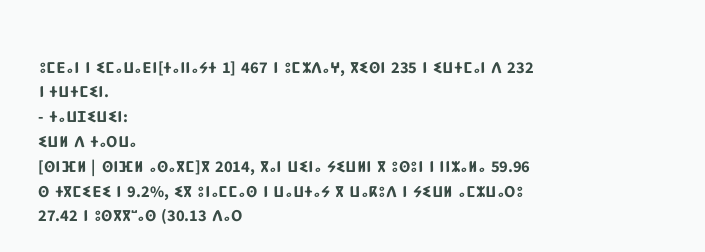ⵓⵎⴹⴰⵏ ⵏ ⵉⵎⴰⵡⴰⴹⵏ[ⵜⴰⵏⵏⴰⵢⵜ 1] 467 ⵏ ⵓⵎⵣⴷⴰⵖ, ⴳⵉⵙⵏ 235 ⵏ ⵉⵡⵜⵎⴰⵏ ⴷ 232 ⵏ ⵜⵡⵜⵎⵉⵏ.
- ⵜⴰⵡⵊⵉⵡⵉⵏ:
ⵉⵡⵍ ⴷ ⵜⴰⵔⵡⴰ
[ⵙⵏⴼⵍ | ⵙⵏⴼⵍ ⴰⵙⴰⴳⵎ]ⴳ 2014, ⴳⴰⵏ ⵡⵉⵏⴰ ⵢⵉⵡⵍⵏ ⴳ ⵓⵙⵓⵏ ⵏ ⵏⵏⵣⴰⵍⴰ 59.96 ⵙ ⵜⴳⵎⵉⴹⵉ ⵏ 9.2%, ⵉⴳ ⵓⵏⴰⵎⵎⴰⵙ ⵏ ⵡⴰⵡⵜⴰⵢ ⴳ ⵡⴰⴽⵓⴷ ⵏ ⵢⵉⵡⵍ ⴰⵎⵣⵡⴰⵔⵓ 27.42 ⵏ ⵓⵙⴳⴳⵯⴰⵙ (30.13 ⴷⴰⵔ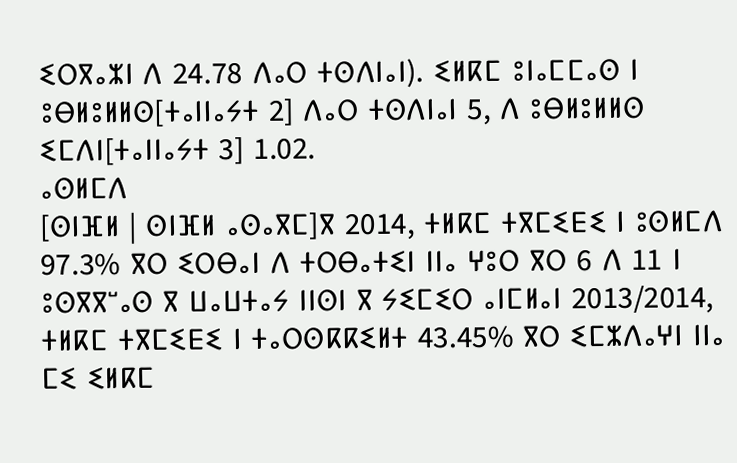ⵉⵔⴳⴰⵣⵏ ⴷ 24.78 ⴷⴰⵔ ⵜⵙⴷⵏⴰⵏ). ⵉⵍⴽⵎ ⵓⵏⴰⵎⵎⴰⵙ ⵏ ⵓⴱⵍⵓⵍⵍⵙ[ⵜⴰⵏⵏⴰⵢⵜ 2] ⴷⴰⵔ ⵜⵙⴷⵏⴰⵏ 5, ⴷ ⵓⴱⵍⵓⵍⵍⵙ ⵉⵎⴷⵏ[ⵜⴰⵏⵏⴰⵢⵜ 3] 1.02.
ⴰⵙⵍⵎⴷ
[ⵙⵏⴼⵍ | ⵙⵏⴼⵍ ⴰⵙⴰⴳⵎ]ⴳ 2014, ⵜⵍⴽⵎ ⵜⴳⵎⵉⴹⵉ ⵏ ⵓⵙⵍⵎⴷ 97.3% ⴳⵔ ⵉⵔⴱⴰⵏ ⴷ ⵜⵔⴱⴰⵜⵉⵏ ⵏⵏⴰ ⵖⵓⵔ ⴳⵔ 6 ⴷ 11 ⵏ ⵓⵙⴳⴳⵯⴰⵙ ⴳ ⵡⴰⵡⵜⴰⵢ ⵏⵏⵙⵏ ⴳ ⵢⵉⵎⵉⵔ ⴰⵏⵎⵍⴰⵏ 2013/2014, ⵜⵍⴽⵎ ⵜⴳⵎⵉⴹⵉ ⵏ ⵜⴰⵔⵙⴽⴽⵉⵍⵜ 43.45% ⴳⵔ ⵉⵎⵣⴷⴰⵖⵏ ⵏⵏⴰ ⵎⵉ ⵉⵍⴽⵎ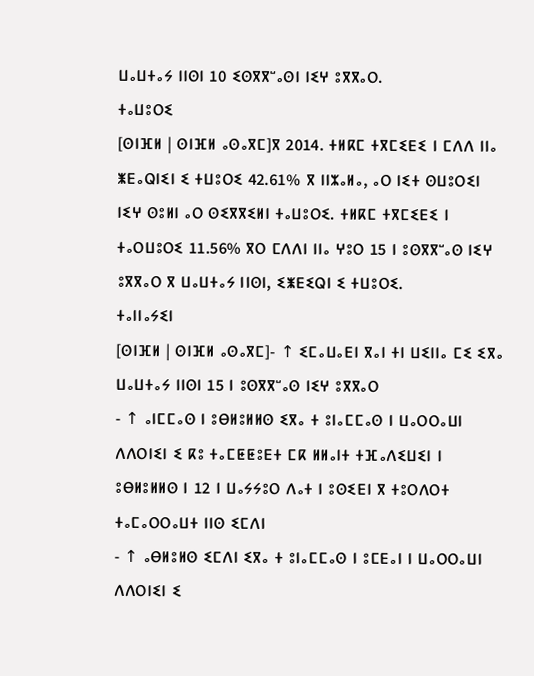ⵡⴰⵡⵜⴰⵢ ⵏⵏⵙⵏ 10 ⵉⵙⴳⴳⵯⴰⵙⵏ ⵏⵉⵖ ⵓⴳⴳⴰⵔ.
ⵜⴰⵡⵓⵔⵉ
[ⵙⵏⴼⵍ | ⵙⵏⴼⵍ ⴰⵙⴰⴳⵎ]ⴳ 2014. ⵜⵍⴽⵎ ⵜⴳⵎⵉⴹⵉ ⵏ ⵎⴷⴷ ⵏⵏⴰ ⵥⴹⴰⵕⵏⵉⵏ ⵉ ⵜⵡⵓⵔⵉ 42.61% ⴳ ⵏⵏⵣⴰⵍⴰ, ⴰⵔ ⵏⵉⵜ ⵙⵡⵓⵔⵉⵏ ⵏⵉⵖ ⵙⵓⵍⵏ ⴰⵔ ⵙⵉⴳⴳⵉⵍⵏ ⵜⴰⵡⵓⵔⵉ. ⵜⵍⴽⵎ ⵜⴳⵎⵉⴹⵉ ⵏ ⵜⴰⵔⵡⵓⵔⵉ 11.56% ⴳⵔ ⵎⴷⴷⵏ ⵏⵏⴰ ⵖⵓⵔ 15 ⵏ ⵓⵙⴳⴳⵯⴰⵙ ⵏⵉⵖ ⵓⴳⴳⴰⵔ ⴳ ⵡⴰⵡⵜⴰⵢ ⵏⵏⵙⵏ, ⵉⵥⴹⵉⵕⵏ ⵉ ⵜⵡⵓⵔⵉ.
ⵜⴰⵏⵏⴰⵢⵉⵏ
[ⵙⵏⴼⵍ | ⵙⵏⴼⵍ ⴰⵙⴰⴳⵎ]- ↑ ⵉⵎⴰⵡⴰⴹⵏ ⴳⴰⵏ ⵜⵏ ⵡⵉⵏⵏⴰ ⵎⵉ ⵉⴳⴰ ⵡⴰⵡⵜⴰⵢ ⵏⵏⵙⵏ 15 ⵏ ⵓⵙⴳⴳⵯⴰⵙ ⵏⵉⵖ ⵓⴳⴳⴰⵔ
- ↑ ⴰⵏⵎⵎⴰⵙ ⵏ ⵓⴱⵍⵓⵍⵍⵙ ⵉⴳⴰ ⵜ ⵓⵏⴰⵎⵎⴰⵙ ⵏ ⵡⴰⵔⵔⴰⵡⵏ ⴷⴷⵔⵏⵉⵏ ⵉ ⴽⵓ ⵜⴰⵎⵟⵟⵓⴹⵜ ⵎⴽ ⵍⵍⴰⵏⵜ ⵜⴼⴰⴷⵉⵡⵉⵏ ⵏ ⵓⴱⵍⵓⵍⵍⵙ ⵏ 12 ⵏ ⵡⴰⵢⵢⵓⵔ ⴷⴰⵜ ⵏ ⵓⵙⵉⴹⵏ ⴳ ⵜⵓⵔⴷⵔⵜ ⵜⴰⵎⴰⵔⵔⴰⵡⵜ ⵏⵏⵙ ⵉⵎⴷⵏ
- ↑ ⴰⴱⵍⵓⵍⵙ ⵉⵎⴷⵏ ⵉⴳⴰ ⵜ ⵓⵏⴰⵎⵎⴰⵙ ⵏ ⵓⵎⴹⴰⵏ ⵏ ⵡⴰⵔⵔⴰⵡⵏ ⴷⴷⵔⵏⵉⵏ ⵉ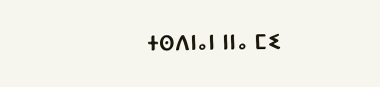ⵜⵙⴷⵏⴰⵏ ⵏⵏⴰ ⵎⵉ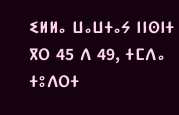ⵉⵍⵍⴰ ⵡⴰⵡⵜⴰⵢ ⵏⵏⵙⵏⵜ ⴳⵔ 45 ⴷ 49, ⵜⵎⴷⴰ ⵜⵓⴷⵔⵜ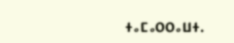ⵜⴰⵎⴰⵔⵔⴰⵡⵜ.